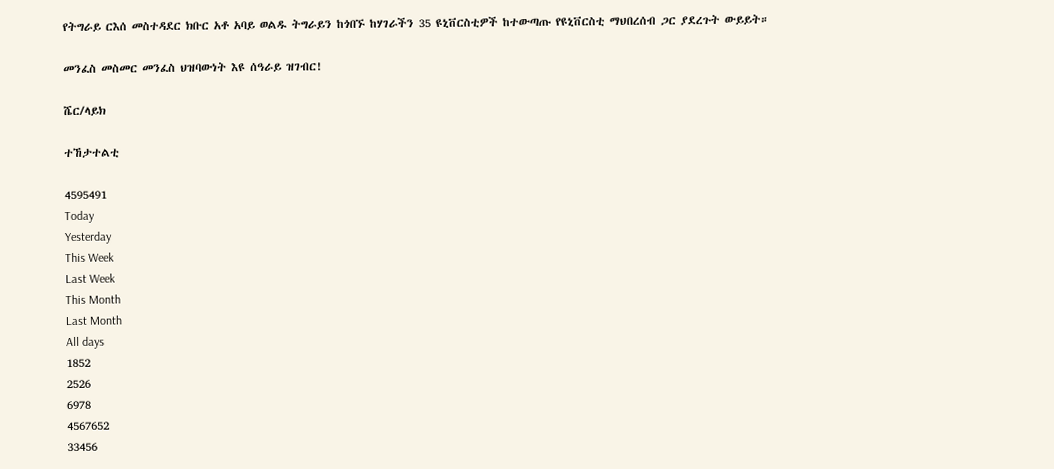የትግራይ ርእሰ መስተዳደር ክቡር አቶ አባይ ወልዱ ትግራይን ከጎበኙ ከሃገራችን 35 ዩኒቨርስቲዎች ከተውጣጡ የዩኒቨርስቲ ማህበረሰብ ጋር ያደረጉት ውይይት።

መንፈስ መስመር መንፈስ ህዝባውነት እዩ ሰዓራይ ዝገብር!

ሼር/ላይክ

ተኸታተልቲ

4595491
Today
Yesterday
This Week
Last Week
This Month
Last Month
All days
1852
2526
6978
4567652
33456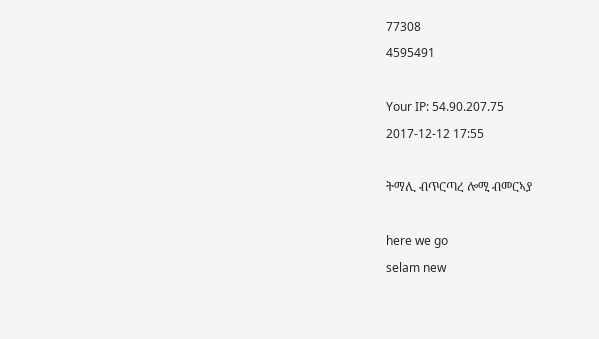77308
4595491

Your IP: 54.90.207.75
2017-12-12 17:55

ትማሊ ብጥርጣረ ሎሚ ብመርኣያ

here we go
selam new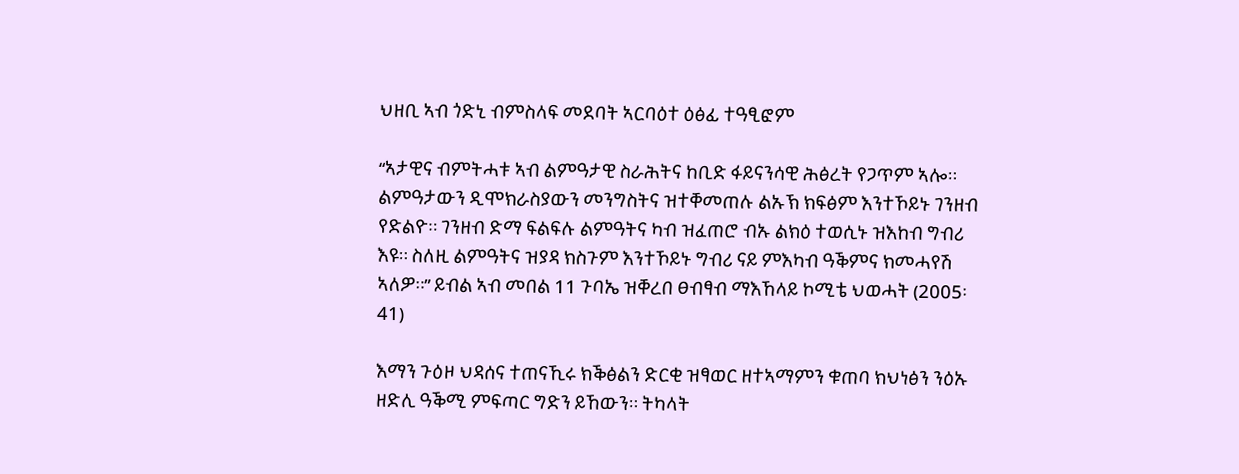ህዘቢ ኣብ ጎድኒ ብምስላፍ መደባት ኣርባዕተ ዕፅፊ ተዓፂፎም

“ኣታዊና ብምትሓቱ ኣብ ልምዓታዊ ስራሕትና ከቢድ ፋይናንሳዊ ሕፅረት የጋጥም ኣሎ። ልምዓታውን ዲሞክራስያውን መንግስትና ዝተቐመጠሉ ልኡኽ ክፍፅም እንተኾይኑ ገንዘብ የድልዮ። ገንዘብ ድማ ፍልፍሉ ልምዓትና ካብ ዝፈጠሮ ብኡ ልክዕ ተወሲኑ ዝእከብ ግብሪ እዩ። ስለዚ ልምዓትና ዝያዳ ክስጉም እንተኾይኑ ግብሪ ናይ ምእካብ ዓቕምና ክመሓየሽ ኣለዎ።” ይብል ኣብ መበል 11 ጉባኤ ዝቐረበ ፀብፃብ ማእኸላይ ኮሚቴ ህወሓት (2005፡ 41)

እማን ጉዕዞ ህዳሰና ተጠናኺሩ ክቕፅልን ድርቂ ዝፃወር ዘተኣማምን ቁጠባ ክህነፅን ንዕኡ ዘድሊ ዓቕሚ ምፍጣር ግድን ይኸውን። ትካላት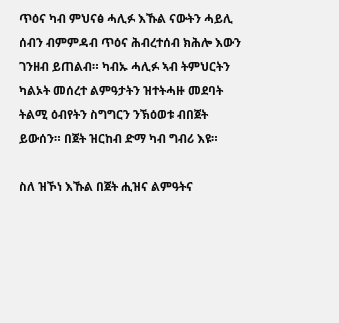ጥዕና ካብ ምህናፅ ሓሊፉ እኹል ናውትን ሓይሊ ሰብን ብምምዳብ ጥዕና ሕብረተሰብ ክሕሎ እውን ገንዘብ ይጠልብ። ካብኡ ሓሊፉ ኣብ ትምህርትን ካልኦት መሰረተ ልምዓታትን ዝተትሓዙ መደባት ትልሚ ዕብየትን ስግግርን ንኽዕወቱ ብበጀት ይውሰን። በጀት ዝርከብ ድማ ካብ ግብሪ እዩ።

ስለ ዝኾነ እኹል በጀት ሒዝና ልምዓትና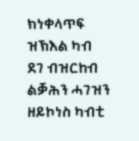ክነቀላጥፍ ዝኽእል ካብ ደገ ብዝርከብ ልቓሕን ሓገዝን ዘይኮነስ ካብቲ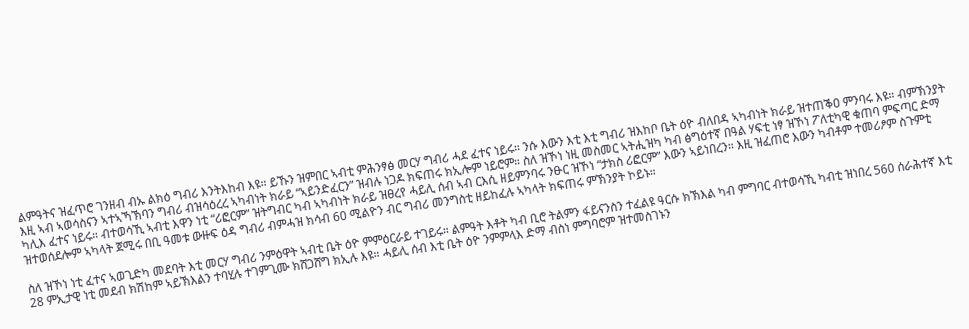ልምዓትና ዝፈጥሮ ገንዘብ ብኡ ልክዕ ግብሪ እንትእከብ እዩ። ይኹን ዝምበር ኣብቲ ምሕንፃፅ መርሃ ግብሪ ሓደ ፈተና ነይሩ። ንሱ እውን እቲ እቲ ግብሪ ዝእከቦ ቤት ዕዮ ብለበዳ ኣካብነት ክራይ ዝተጠቕዐ ምንባሩ እዩ። ብምኽንያት እዚ ኣብ ኣወሳስናን ኣተኣኻኽባን ግብሪ ብዝሳዕረረ ኣካብነት ክራይ “ኣይንድፈርን” ዝብሉ ነጋዶ ክፍጠሩ ክኢሎም ነይሮም። ስለ ዝኾነ ነዚ መስመር ኣትሒዝካ ካብ ፅግዕተኛ በዓል ሃፍቲ ነፃ ዝኾነ ፖለቲካዊ ቁጠባ ምፍጣር ድማ ካሊእ ፈተና ነይሩ። ብተወሳኺ ኣብቲ እዋን ነቲ “ሪፎርም” ዝትግብር ካብ ኣካብነት ክራይ ዝፀረየ ሓይሊ ሰብ ኣብ ርእሲ ዘይምንባሩ ንፁር ዝኾነ “ታክስ ሪፎርም” እውን ኣይነበረን። እዚ ዝፈጠሮ እውን ካብቶም ተመሪፆም ስጉምቲ ዝተወሰደሎም ኣካላት ጀሚሩ በቢ ዓመቱ ውዙፍ ዕዳ ግብሪ ብምሓዝ ክሳብ 60 ሚልዮን ብር ግብሪ መንግስቲ ዘይከፈሉ ኣካላት ክፍጠሩ ምኽንያት ኮይኑ።

ስለ ዝኾነ ነቲ ፈተና ኣወጊድካ መደባት እቲ መርሃ ግብሪ ንምዕዋት ኣብቲ ቤት ዕዮ ምምዕርራይ ተገይሩ። ልምዓት እቶት ካብ ቢሮ ትልምን ፋይናንስን ተፈልዩ ዓርሱ ክኽእል ካብ ምግባር ብተወሳኺ ካብቲ ዝነበረ 560 ሰራሕተኛ እቲ 28 ምኢታዊ ነቲ መደብ ክሽከም ኣይኽእልን ተባሂሉ ተገምጊሙ ክሸጋሸግ ክኢሉ እዩ። ሓይሊ ሰብ እቲ ቤት ዕዮ ንምምላእ ድማ ብስነ ምግባሮም ዝተመስገኑን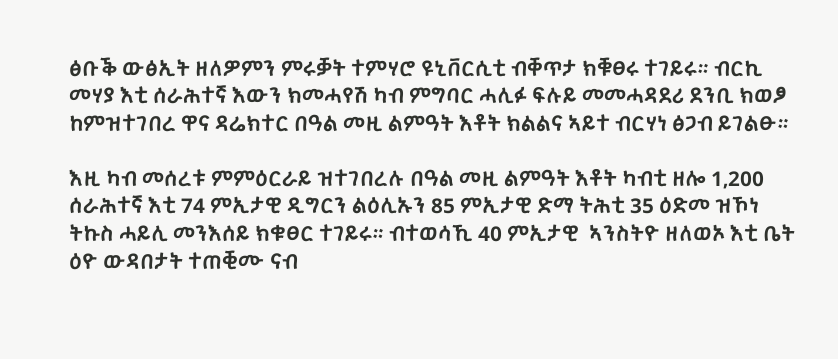ፅቡቕ ውፅኢት ዘለዎምን ምሩቓት ተምሃሮ ዩኒቨርሲቲ ብቐጥታ ክቑፀሩ ተገይሩ። ብርኪ መሃያ እቲ ሰራሕተኛ እውን ክመሓየሽ ካብ ምግባር ሓሊፉ ፍሉይ መመሓዳደሪ ደንቢ ክወፆ ከምዝተገበረ ዋና ዳሬክተር በዓል መዚ ልምዓት እቶት ክልልና ኣይተ ብርሃነ ፅጋብ ይገልፁ።

እዚ ካብ መሰረቱ ምምዕርራይ ዝተገበረሉ በዓል መዚ ልምዓት እቶት ካብቲ ዘሎ 1,200 ሰራሕተኛ እቲ 74 ምኢታዊ ዲግርን ልዕሊኡን 85 ምኢታዊ ድማ ትሕቲ 35 ዕድመ ዝኾነ ትኩስ ሓይሊ መንእሰይ ክቁፀር ተገይሩ። ብተወሳኺ 40 ምኢታዊ  ኣንስትዮ ዘለወኦ እቲ ቤት ዕዮ ውዳበታት ተጠቒሙ ናብ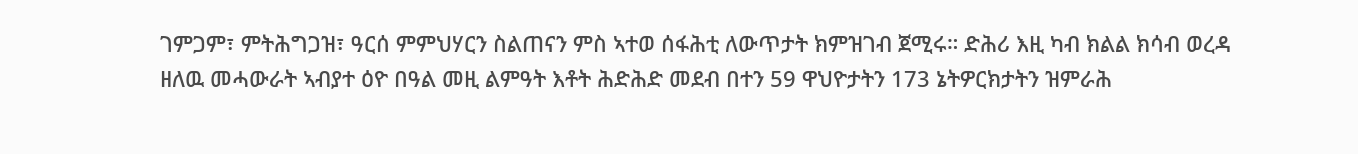ገምጋም፣ ምትሕግጋዝ፣ ዓርሰ ምምህሃርን ስልጠናን ምስ ኣተወ ሰፋሕቲ ለውጥታት ክምዝገብ ጀሚሩ። ድሕሪ እዚ ካብ ክልል ክሳብ ወረዳ ዘለዉ መሓውራት ኣብያተ ዕዮ በዓል መዚ ልምዓት እቶት ሕድሕድ መደብ በተን 59 ዋህዮታትን 173 ኔትዎርክታትን ዝምራሕ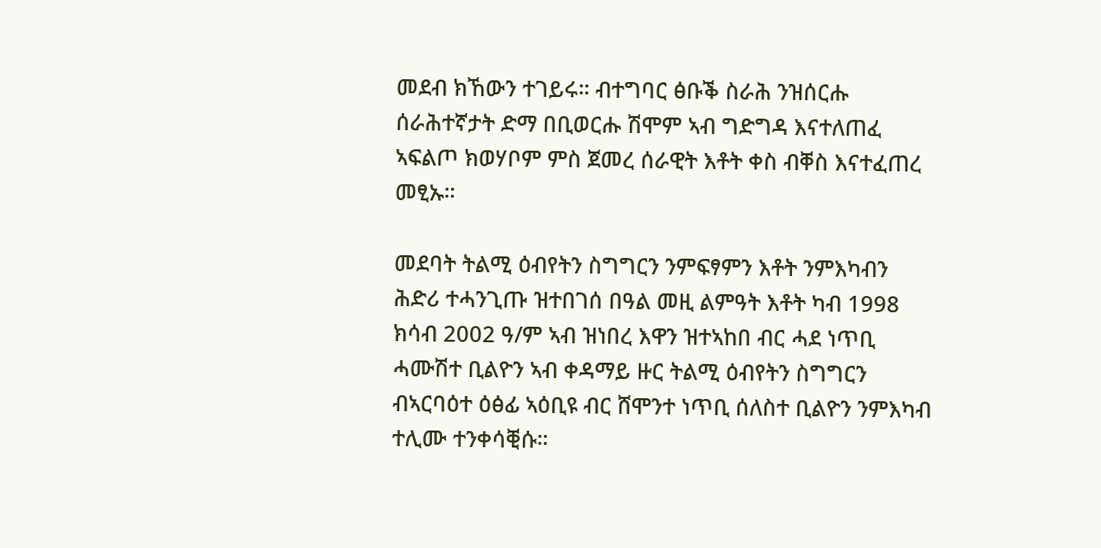መደብ ክኸውን ተገይሩ። ብተግባር ፅቡቕ ስራሕ ንዝሰርሑ ሰራሕተኛታት ድማ በቢወርሑ ሽሞም ኣብ ግድግዳ እናተለጠፈ ኣፍልጦ ክወሃቦም ምስ ጀመረ ሰራዊት እቶት ቀስ ብቐስ እናተፈጠረ መፂኡ።

መደባት ትልሚ ዕብየትን ስግግርን ንምፍፃምን እቶት ንምእካብን ሕድሪ ተሓንጊጡ ዝተበገሰ በዓል መዚ ልምዓት እቶት ካብ 1998 ክሳብ 2002 ዓ/ም ኣብ ዝነበረ እዋን ዝተኣከበ ብር ሓደ ነጥቢ ሓሙሽተ ቢልዮን ኣብ ቀዳማይ ዙር ትልሚ ዕብየትን ስግግርን ብኣርባዕተ ዕፅፊ ኣዕቢዩ ብር ሸሞንተ ነጥቢ ሰለስተ ቢልዮን ንምእካብ ተሊሙ ተንቀሳቒሱ።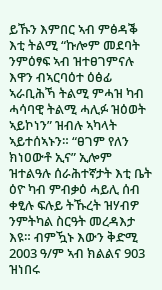ይኹን እምበር ኣብ ምፅዳቕ እቲ ትልሚ “ኩሎም መደባት ንምዕፃፍ ኣብ ዝተፀገምናሉ እዋን ብኣርባዕተ ዕፅፊ ኣራቢሕኻ ትልሚ ምሓዝ ካብ ሓሳባዊ ትልሚ ሓሊፉ ዝዕወት ኣይኮነን” ዝብሉ ኣካላት ኣይተሰኣኑን። “ፀገም የለን ክነዐውቶ ኢና” ኢሎም ዝተልዓሉ ሰራሕተኛታት እቲ ቤት ዕዮ ካብ ምብቃዕ ሓይሊ ሰብ ቀፂሉ ፍሉይ ትኹረት ዝሃብዎ ንምትካል ስርዓት መረዳእታ እዩ። ብምዃኑ እውን ቅድሚ 2003 ዓ/ም ኣብ ክልልና 903 ዝነበሩ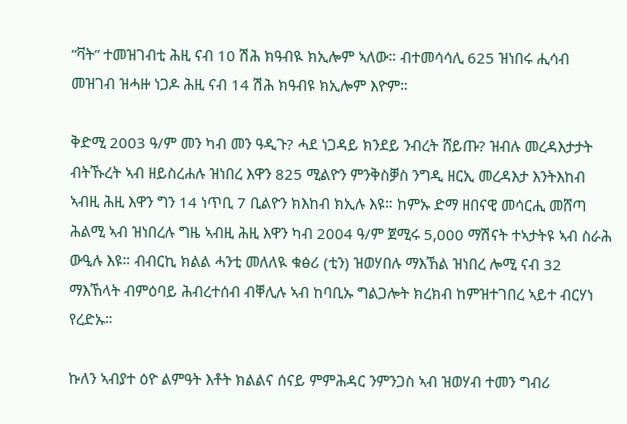“ቫት” ተመዝገብቲ ሕዚ ናብ 10 ሽሕ ክዓብዪ ክኢሎም ኣለው። ብተመሳሳሊ 625 ዝነበሩ ሒሳብ መዝገብ ዝሓዙ ነጋዶ ሕዚ ናብ 14 ሽሕ ክዓብዩ ክኢሎም እዮም።

ቅድሚ 2003 ዓ/ም መን ካብ መን ዓዲጉ? ሓደ ነጋዳይ ክንደይ ንብረት ሸይጡ? ዝብሉ መረዳእታታት ብትኹረት ኣብ ዘይስረሐሉ ዝነበረ እዋን 825 ሚልዮን ምንቅስቓስ ንግዲ ዘርኢ መረዳእታ እንትእከብ ኣብዚ ሕዚ እዋን ግን 14 ነጥቢ 7 ቢልዮን ክእከብ ክኢሉ እዩ። ከምኡ ድማ ዘበናዊ መሳርሒ መሸጣ ሕልሚ ኣብ ዝነበረሉ ግዜ ኣብዚ ሕዚ እዋን ካብ 2004 ዓ/ም ጀሚሩ 5,000 ማሽናት ተኣታትዩ ኣብ ስራሕ ውዒሉ እዩ። ብብርኪ ክልል ሓንቲ መለለዪ ቁፅሪ (ቲን) ዝወሃበሉ ማእኸል ዝነበረ ሎሚ ናብ 32 ማእኸላት ብምዕባይ ሕብረተሰብ ብቐሊሉ ኣብ ከባቢኡ ግልጋሎት ክረክብ ከምዝተገበረ ኣይተ ብርሃነ የረድኡ።

ኩለን ኣብያተ ዕዮ ልምዓት እቶት ክልልና ሰናይ ምምሕዳር ንምንጋስ ኣብ ዝወሃብ ተመን ግብሪ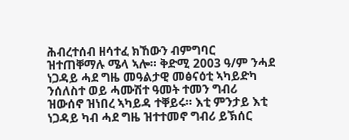ሕብረተሰብ ዘሳተፈ ክኸውን ብምግባር ዝተጠቐማሉ ሜላ ኣሎ። ቅድሚ 2003 ዓ/ም ንሓደ ነጋዳይ ሓደ ግዜ መዓልታዊ መፅናዕቲ ኣካይድካ ንሰለስተ ወይ ሓሙሽተ ዓመት ተመን ግብሪ ዝውሰኖ ዝነበረ ኣካይዳ ተቐይሩ። እቲ ምንታይ እቲ ነጋዳይ ካብ ሓደ ግዜ ዝተተመኖ ግብሪ ይኽሰር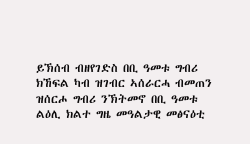ይኽሰብ ብዘየገድስ በቢ ዓመቱ ግብሪ ክኸፍል ካብ ዝገብር ኣሰራርሓ ብመጠን ዝሰርሖ ግብሪ ንኽትመኖ በቢ ዓመቱ ልዕሊ ክልተ ግዜ መዓልታዊ መፅናዕቲ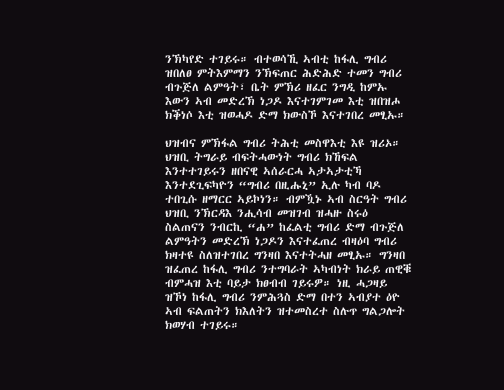ንኽካየድ ተገይሩ። ብተወሳኺ ኣብቲ ከፋሊ ግብሪ ዝበለፀ ምትእምማን ንኽፍጠር ሕድሕድ ተመን ግብሪ ብጉጅለ ልምዓት፣ ቤት ምኽሪ ዘፈር ንግዲ ከምኡ እውን ኣብ መድረኽ ነጋዶ እናተገምገመ እቲ ዝበዝሖ ክቕነሶ እቲ ዝወሓዶ ድማ ክውስኾ እናተገበረ መፂኡ።

ህዝብና ምኽፋል ግብሪ ትሕቲ መስዋእቲ እዩ ዝሪኦ። ህዝቢ ትግራይ ብፍትሓውነት ግብሪ ክኸፍል እንተተገይሩን ዘበናዊ ኣሰራርሓ ኣታኣታቲኻ እንተደጊፍካዮን “ግብሪ በዚሑኒ” ኢሉ ካብ ባዶ ተበጊሱ ዘማርር ኣይኮነን። ብምዃኑ ኣብ ስርዓት ግብሪ ህዝቢ ንኽርዳእ ንሒሳብ መዝገብ ዝሓዙ ስሩዕ ስልጠናን ንብርኪ “ሐ” ከፈልቲ ግብሪ ድማ ብጉጅለ ልምዓትን መድረኽ ነጋዶን እናተፈጠረ ብዛዕባ ግብሪ ክዛተዩ ስለዝተገበረ ግንዛበ እናተትሓዘ መፂኡ። ግንዛበ ዝፈጠረ ከፋሊ ግብሪ ንተግባራት ኣካብነት ክራይ ጠዊቑ ብምሓዝ እቲ ባይታ ክፀብብ ገይሩዎ። ነዚ ሓጋዛይ ዝኾነ ከፋሊ ግብሪ ንምሕጓስ ድማ በተን ኣብያተ ዕዮ ኣብ ፍልጠትን ክእለትን ዝተመስረተ ስሉጥ ግልጋሎት ክወሃብ ተገይሩ።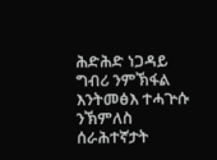ሕድሕድ ነጋዳይ ግብሪ ንምኽፋል እንትመፅእ ተሓጕሱ ንኽምለስ ሰራሕተኛታት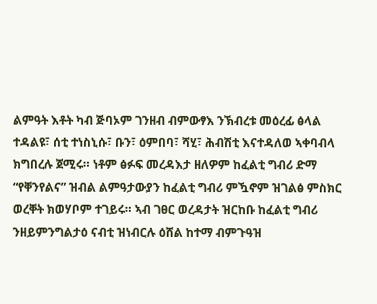ልምዓት እቶት ካብ ጅባኦም ገንዘብ ብምውፃእ ንኽብረቱ መዕረፊ ፅላል ተዳልዩ፣ ሰቲ ተነስኒሱ፣ ቡን፣ ዕምበባ፣ ሻሂ፣ ሕብሽቲ እናተዳለወ ኣቀባብላ ክግበረሉ ጀሚሩ። ነቶም ፅፉፍ መረዳእታ ዘለዎም ከፈልቲ ግብሪ ድማ “የቐንየልና” ዝብል ልምዓታውያን ከፈልቲ ግብሪ ምዃኖም ዝገልፅ ምስክር ወረቐት ክወሃቦም ተገይሩ። ኣብ ገፀር ወረዳታት ዝርከቡ ከፈልቲ ግብሪ ንዘይምንግልታዕ ናብቲ ዝነብርሉ ዕሸል ከተማ ብምጉዓዝ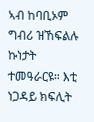ኣብ ከባቢኦም ግብሪ ዝኸፍልሉ ኩነታት ተመዓራርዩ። እቲ ነጋዳይ ክፍሊት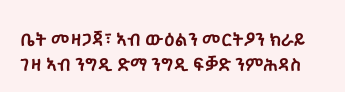ቤት መዛጋጃ፣ ኣብ ውዕልን መርትዖን ክራይ ገዛ ኣብ ንግዲ ድማ ንግዲ ፍቓድ ንምሕዳስ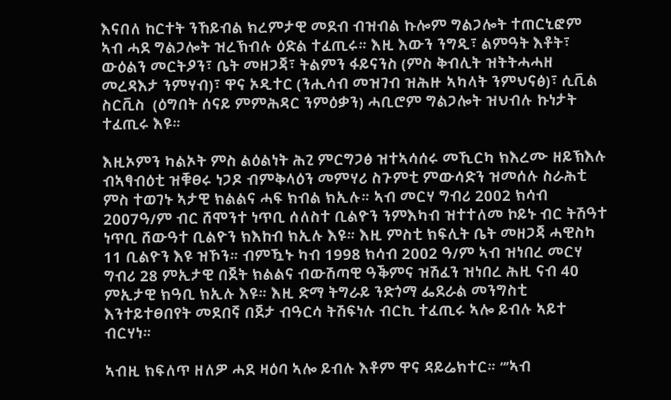እናበለ ከርተት ንኸይብል ክረምታዊ መደብ ብዝብል ኩሎም ግልጋሎት ተጠርኒፎም ኣብ ሓደ ግልጋሎት ዝረኽብሉ ዕድል ተፈጢሩ። እዚ እውን ንግዲ፣ ልምዓት እቶት፣ ውዕልን መርትዖን፣ ቤት መዘጋጃ፣ ትልምን ፋይናንስ (ምስ ቅብሊት ዝትትሓሓዘ መረዳእታ ንምሃብ)፣ ዋና ኦዲተር (ንሒሳብ መዝገብ ዝሕዙ ኣካላት ንምህናፅ)፣ ሲቪል ስርቪስ  (ዕግበት ሰናይ ምምሕዳር ንምዕቃን) ሓቢሮም ግልጋሎት ዝህብሉ ኩነታት ተፈጢሩ እዩ።

እዚኦምን ካልኦት ምስ ልዕልነት ሕጊ ምርግጋፅ ዝተኣሳሰሩ መኺርካ ክእረሙ ዘይኽእሉ ብኣፃብዕቲ ዝቑፀሩ ነጋዶ ብምቅላዕን መምሃሪ ስጉምቲ ምውሳድን ዝመሰሉ ስራሕቲ ምስ ተወገኑ ኣታዊ ክልልና ሓፍ ክብል ክኢሉ። ኣብ መርሃ ግብሪ 2002 ክሳብ 2007ዓ/ም ብር ሸሞንተ ነጥቢ ሰለስተ ቢልዮን ንምእካብ ዝተተለመ ኮይኑ ብር ትሽዓተ ነጥቢ ሸውዓተ ቢልዮን ክእከብ ክኢሉ እዩ። እዚ ምስቲ ክፍሊት ቤት መዘጋጃ ሓዊስካ 11 ቢልዮን እዩ ዝኾን። ብምዃኑ ካብ 1998 ክሳብ 2002 ዓ/ም ኣብ ዝነበረ መርሃ ግብሪ 28 ምኢታዊ በጀት ክልልና ብውሽጣዊ ዓቕምና ዝሽፈን ዝነበረ ሕዚ ናብ 40 ምኢታዊ ክዓቢ ክኢሉ እዩ። እዚ ድማ ትግራይ ንድጎማ ፌደራል መንግስቲ እንተይተፀበየት መደበኛ በጀታ ብዓርሳ ትሽፍነሉ ብርኪ ተፈጢሩ ኣሎ ይብሉ ኣይተ ብርሃነ።

ኣብዚ ክፍለጥ ዘለዎ ሓደ ዛዕባ ኣሎ ይብሉ እቶም ዋና ዳይሬክተር። “’ኣብ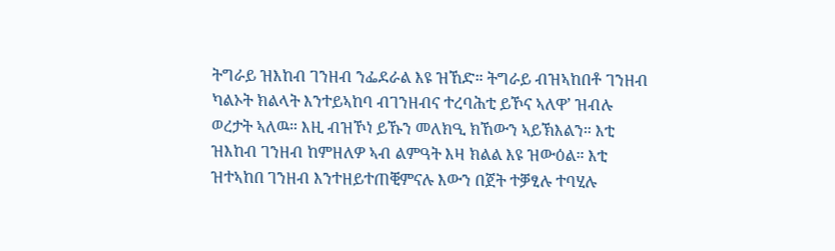ትግራይ ዝእከብ ገንዘብ ንፌደራል እዩ ዝኸድ። ትግራይ ብዝኣከበቶ ገንዘብ ካልኦት ክልላት እንተይኣከባ ብገንዘብና ተረባሕቲ ይኾና ኣለዋ’ ዝብሉ ወረታት ኣለዉ። እዚ ብዝኾነ ይኹን መለክዒ ክኸውን ኣይኽእልን። እቲ ዝእከብ ገንዘብ ከምዘለዎ ኣብ ልምዓት እዛ ክልል እዩ ዝውዕል። እቲ ዝተኣከበ ገንዘብ እንተዘይተጠቒምናሉ እውን በጀት ተቓፂሉ ተባሂሉ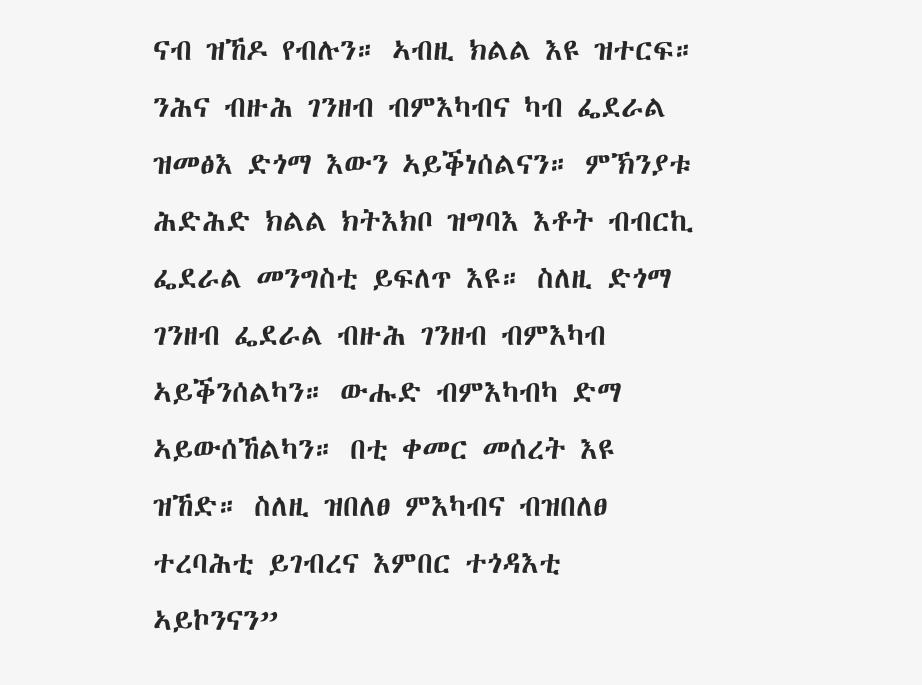ናብ ዝኸዶ የብሉን። ኣብዚ ክልል እዩ ዝተርፍ። ንሕና ብዙሕ ገንዘብ ብምእካብና ካብ ፌደራል ዝመፅእ ድጎማ እውን ኣይቕነሰልናን። ምኽንያቱ ሕድሕድ ክልል ክትእክቦ ዝግባእ እቶት ብብርኪ ፌደራል መንግስቲ ይፍለጥ እዩ። ስለዚ ድጎማ ገንዘብ ፌደራል ብዙሕ ገንዘብ ብምእካብ ኣይቕንሰልካን። ውሑድ ብምእካብካ ድማ ኣይውሰኸልካን። በቲ ቀመር መሰረት እዩ ዝኸድ። ስለዚ ዝበለፀ ምእካብና ብዝበለፀ ተረባሕቲ ይገብረና እምበር ተጎዳእቲ ኣይኮንናን”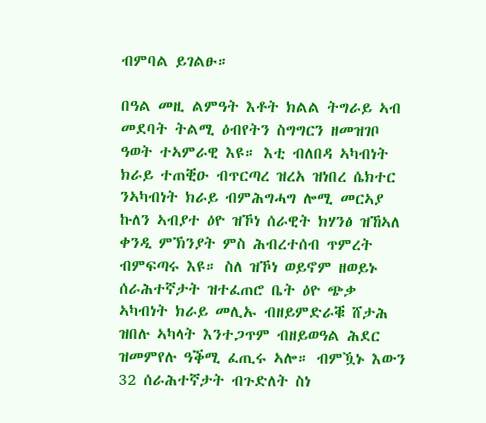ብምባል ይገልፁ።

በዓል መዚ ልምዓት እቶት ክልል ትግራይ ኣብ መደባት ትልሚ ዕብየትን ስግግርን ዘመዝገቦ ዓወት ተኣምራዊ እዩ። እቲ ብለበዳ ኣካብነት ክራይ ተጠቒዑ ብጥርጣረ ዝረአ ዝነበረ ሴክተር ንኣካብነት ክራይ ብምሕግሓግ ሎሚ መርኣያ ኩለን ኣብያተ ዕዮ ዝኾነ ሰራዊት ክሃንፅ ዝኸኣለ ቀንዲ ምኽንያት ምስ ሕብረተሰብ ጥምረት ብምፍጣሩ እዩ። ስለ ዝኾነ ወይኖም ዘወይኑ ሰራሕተኛታት ዝተፈጠሮ ቤት ዕዮ ጭቃ ኣካብነት ክራይ መሊኡ ብዘይምድራቑ ሸታሕ ዝበሉ ኣካላት እንተጋጥም ብዘይወዓል ሕደር ዝመምየሉ ዓቕሚ ፈጢሩ ኣሎ። ብምዃኑ እውን 32 ሰራሕተኛታት ብጉድለት ስነ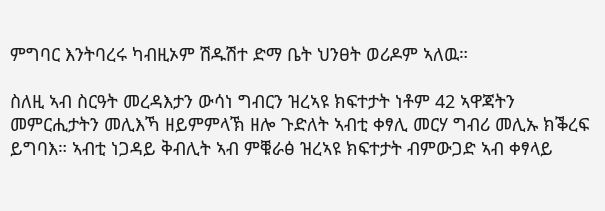ምግባር እንትባረሩ ካብዚኦም ሽዱሽተ ድማ ቤት ህንፀት ወሪዶም ኣለዉ።

ስለዚ ኣብ ስርዓት መረዳእታን ውሳነ ግብርን ዝረኣዩ ክፍተታት ነቶም 42 ኣዋጃትን መምርሒታትን መሊእኻ ዘይምምላኽ ዘሎ ጉድለት ኣብቲ ቀፃሊ መርሃ ግብሪ መሊኡ ክቕረፍ ይግባእ። ኣብቲ ነጋዳይ ቅብሊት ኣብ ምቑራፅ ዝረኣዩ ክፍተታት ብምውጋድ ኣብ ቀፃላይ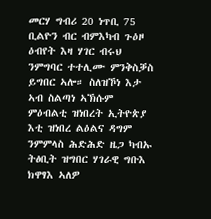መርሃ ግብሪ 20 ነጥቢ 75 ቢልዮን ብር ብምእካብ ጉዕዞ ዕብየት እዛ ሃገር ብሩህ ንምግባር ተተሊሙ ምንቅስቓስ ይግበር ኣሎ። ስለዝኾነ እታ ኣብ ስልጣነ ኣኽሱም ምዕብልቲ ዝነበረት ኢትዮጵያ እቲ ዝነበረ ልዕልና ዳግም ንምምላስ ሕድሕድ ዜጋ ካብኡ ትፅቢት ዝግበር ሃገራዊ ግቡእ ክዋፃእ ኣለዎ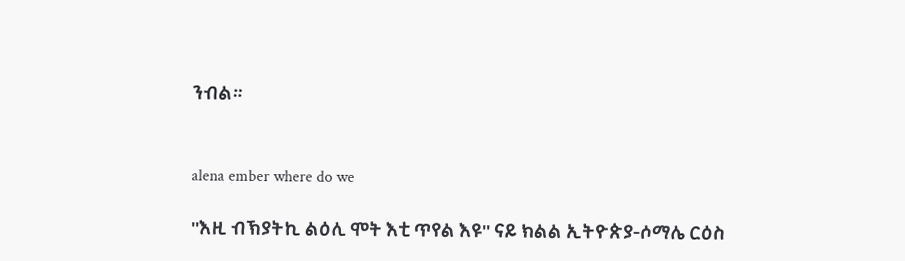ንብል።


alena ember where do we

''እዚ ብኽያትኪ ልዕሊ ሞት እቲ ጥየል እዩ'' ናይ ክልል ኢትዮጵያ-ሶማሌ ርዕስ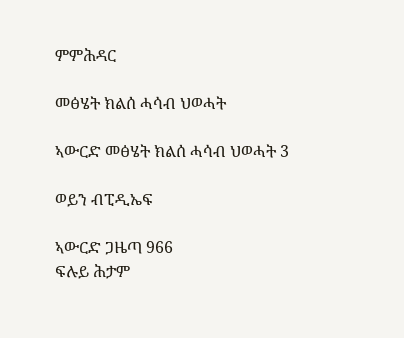ምምሕዳር

መፅሄት ክልሰ ሓሳብ ህወሓት

ኣውርድ መፅሄት ክልሰ ሓሳብ ህወሓት 3

ወይን ብፒዲኤፍ

ኣውርድ ጋዜጣ 966
ፍሉይ ሕታም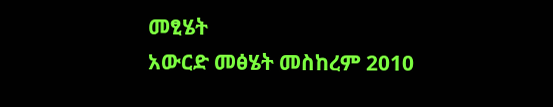መፂሄት
አውርድ መፅሄት መስከረም 2010